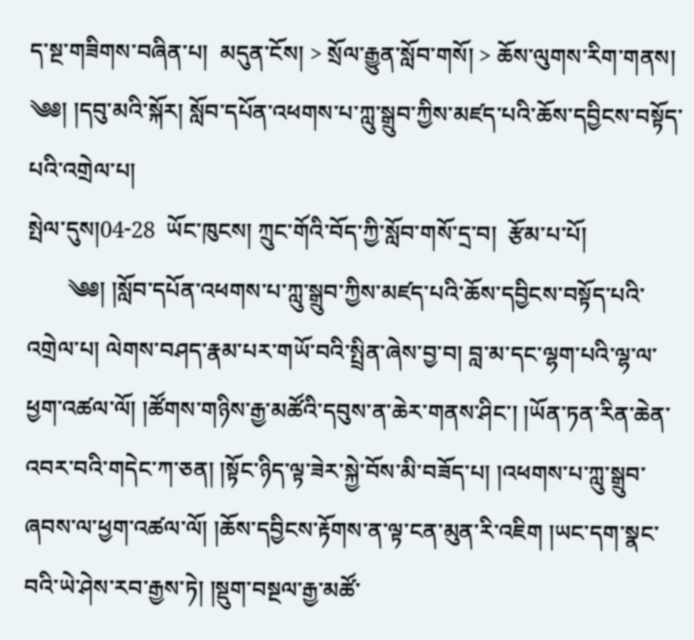ད་སྔ་གཟིགས་བཞིན་པ།  མདུན་ངོས། > སྲོལ་རྒྱུན་སློབ་གསོ། > ཆོས་ལུགས་རིག་གནས།
༄༅། །དབུ་མའི་སྐོར། སློབ་དཔོན་འཕགས་པ་ཀླུ་སྒྲུབ་ཀྱིས་མཛད་པའི་ཆོས་དབྱིངས་བསྟོད་པའི་འགྲེལ་པ།
སྤེལ་དུས།04-28  ཡོང་ཁུངས། ཀྲུང་གོའི་བོད་ཀྱི་སློབ་གསོ་དྲ་བ།  རྩོམ་པ་པོ།
       ༄༅། །སློབ་དཔོན་འཕགས་པ་ཀླུ་སྒྲུབ་ཀྱིས་མཛད་པའི་ཆོས་དབྱིངས་བསྟོད་པའི་འགྲེལ་པ། ལེགས་བཤད་རྣམ་པར་གཡོ་བའི་སྤྲིན་ཞེས་བྱ་བ། བླ་མ་དང་ལྷག་པའི་ལྷ་ལ་ཕྱག་འཚལ་ལོ། །ཚོགས་གཉིས་རྒྱ་མཚོའི་དབུས་ན་ཆེར་གནས་ཤིང་། །ཡོན་ཏན་རིན་ཆེན་འབར་བའི་གདེང་ཀ་ཅན། །སྟོང་ཉིད་ལྟ་ཟེར་སྐྱེ་བོས་མི་བཟོད་པ། །འཕགས་པ་ཀླུ་སྒྲུབ་ཞབས་ལ་ཕྱག་འཚལ་ལོ། །ཆོས་དབྱིངས་རྟོགས་ན་ལྟ་ངན་མུན་རི་འཇིག །ཡང་དག་སྣང་བའི་ཡེ་ཤེས་རབ་རྒྱས་ཏེ། །སྡུག་བསྔལ་རྒྱ་མཚོ་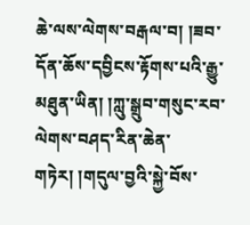ཆེ་ལས་ལེགས་བརྒལ་བ། །ཟབ་དོན་ཆོས་དབྱིངས་རྟོགས་པའི་རྒྱུ་མཐུན་ཡིན། །ཀླུ་སྒྲུབ་གསུང་རབ་ལེགས་བཤད་རིན་ཆེན་གཏེར། །གདུལ་བྱའི་སྐྱེ་བོས་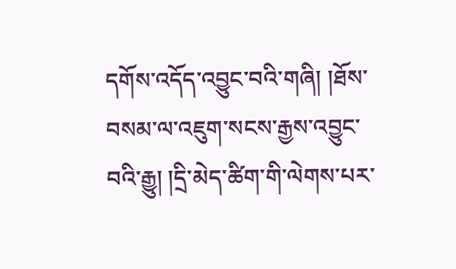དགོས་འདོད་འབྱུང་བའི་གཞི། །ཐོས་བསམ་ལ་འཇུག་སངས་རྒྱས་འབྱུང་བའི་རྒྱུ། །དྲི་མེད་ཚིག་གི་ལེགས་པར་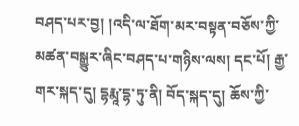བཤད་པར་བྱ། །འདི་ལ་ཐོག་མར་བསྟན་བཅོས་ཀྱི་མཚན་བསྒྱུར་ཞིང་བཤད་པ་གཉིས་ལས། དང་པོ། རྒྱ་གར་སྐད་དུ། དྷརྨཱ་དྷ་ཏུ་ནི། བོད་སྐད་དུ། ཆོས་ཀྱི་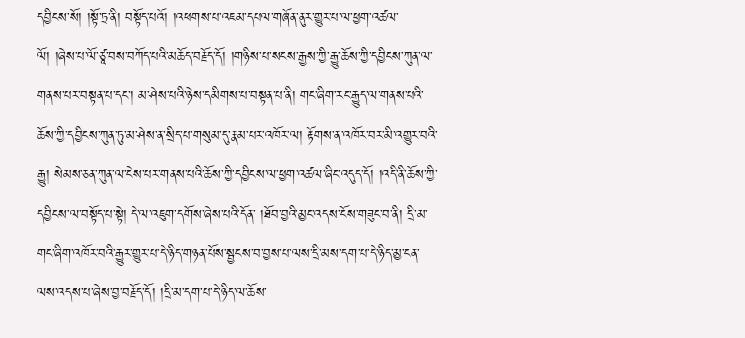དབྱིངས་སོ། །སྟོ་ཏྲ་ནི། བསྟོད་པའོ། །འཕགས་པ་འཇམ་དཔལ་གཞོན་ནུར་གྱུར་པ་ལ་ཕྱག་འཚལ་ལོ། །ཞེས་པ་ལོ་ཙཱ་བས་བཀོད་པའི་མཆོད་བརྗོད་དོ། །གཉིས་པ་སངས་རྒྱས་ཀྱི་རྒྱུ་ཆོས་ཀྱི་དབྱིངས་ཀུན་ལ་གནས་པར་བསྟན་པ་དང་། མ་ཤེས་པའི་ཉེས་དམིགས་པ་བསྟན་པ་ནི། གང་ཞིག་རང་རྒྱུད་ལ་གནས་པའི་ཆོས་ཀྱི་དབྱིངས་ཀུན་ཏུ་མ་ཤེས་ན་སྲིད་པ་གསུམ་དུ་རྣམ་པར་འཁོར་ལ། རྟོགས་ན་འཁོར་བར་མི་འགྱུར་བའི་རྒྱུ། སེམས་ཅན་ཀུན་ལ་ངེས་པར་གནས་པའི་ཆོས་ཀྱི་དབྱིངས་ལ་ཕྱག་འཚལ་ཞིང་འདུད་དོ། །འདི་ནི་ཆོས་ཀྱི་དབྱིངས་ལ་བསྟོད་པ་སྟེ། དེ་ལ་འཇུག་དགོས་ཞེས་པའི་དོན་ །ཐོབ་བྱའི་མྱང་འདས་ངོས་གཟུང་བ་ནི། དྲི་མ་གང་ཞིག་འཁོར་བའི་རྒྱུར་གྱུར་པ་དེ་ཉིད་གཉན་པོས་སྦྱངས་བ་བྱས་པ་ལས་དྲི་མས་དག་པ་དེ་ཉིད་མྱ་ངན་ལས་འདས་པ་ཞེས་བྱ་བརྗོད་དོ། །དྲི་མ་དག་པ་དེ་ཉིད་ལ་ཆོས་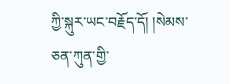ཀྱི་སྐུར་ཡང་བརྗོད་དོ། །སེམས་ཅན་ཀུན་གྱི་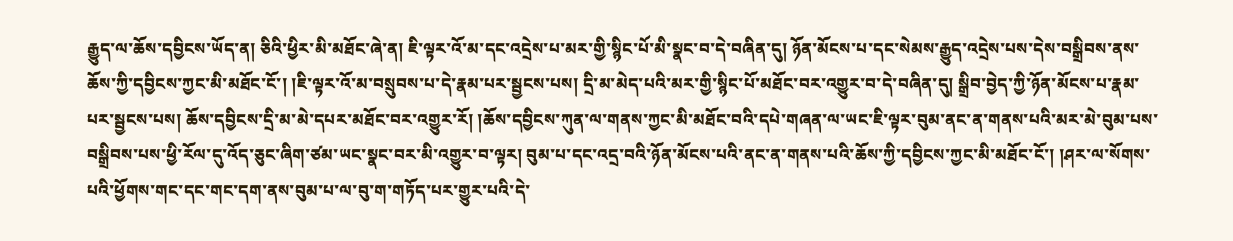རྒྱུད་ལ་ཆོས་དབྱིངས་ཡོད་ན། ཅིའི་ཕྱིར་མི་མཐོང་ཞེ་ན། ཇི་ལྟར་འོ་མ་དང་འདྲེས་པ་མར་གྱི་སྙིང་པོ་མི་སྣང་བ་དེ་བཞིན་དུ། ཉོན་མོངས་པ་དང་སེམས་རྒྱུད་འདྲེས་པས་དེས་བསྒྲིབས་ནས་ཆོས་ཀྱི་དབྱིངས་ཀྱང་མི་མཐོང་ངོ་། །ཇི་ལྟར་འོ་མ་བསྲུབས་པ་དེ་རྣམ་པར་སྦྱངས་པས། དྲི་མ་མེད་པའི་མར་གྱི་སྙིང་པོ་མཐོང་བར་འགྱུར་བ་དེ་བཞིན་དུ། སྒྲིབ་བྱེད་ཀྱི་ཉོན་མོངས་པ་རྣམ་པར་སྦྱངས་པས། ཆོས་དབྱིངས་དྲི་མ་མེ་དཔར་མཐོང་བར་འགྱུར་རོ། །ཆོས་དབྱིངས་ཀུན་ལ་གནས་ཀྱང་མི་མཐོང་བའི་དཔེ་གཞན་ལ་ཡང་ཇི་ལྟར་བུམ་ནང་ན་གནས་པའི་མར་མེ་བུམ་པས་བསྒྲིབས་པས་ཕྱི་རོལ་དུ་འོད་ཅུང་ཞིག་ཙམ་ཡང་སྣང་བར་མི་འགྱུར་བ་ལྟར། བུམ་པ་དང་འདྲ་བའི་ཉོན་མོངས་པའི་ནང་ན་གནས་པའི་ཆོས་ཀྱི་དབྱིངས་ཀྱང་མི་མཐོང་ངོ་། །ཤར་ལ་སོགས་པའི་ཕྱོགས་གང་དང་གང་དག་ནས་བུམ་པ་ལ་བུ་ག་གཏོད་པར་གྱུར་པའི་དེ་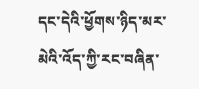དང་དེའི་ཕྱོགས་ཉིད་མར་མེའི་འོད་ཀྱི་རང་བཞིན་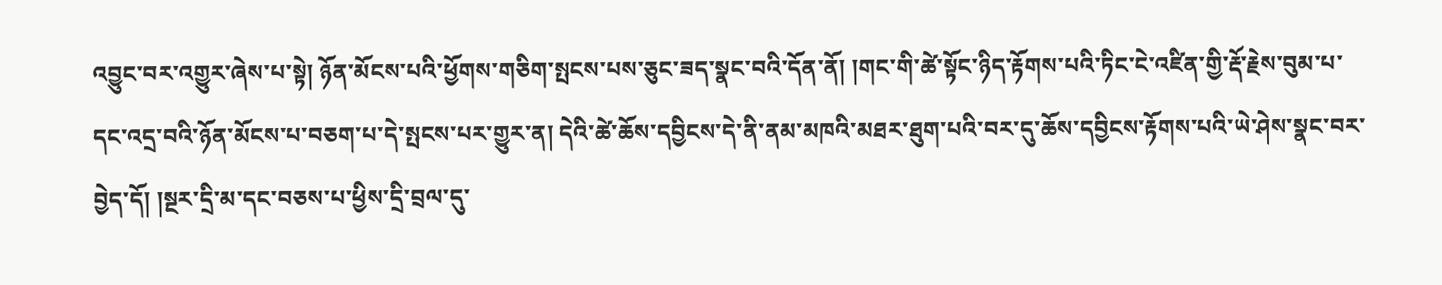འབྱུང་བར་འགྱུར་ཞེས་པ་སྟེ། ཉོན་མོངས་པའི་ཕྱོགས་གཅིག་སྤངས་པས་ཅུང་ཟད་སྣང་བའི་དོན་ནོ། །གང་གི་ཚེ་སྟོང་ཉིད་རྟོགས་པའི་ཏིང་ངེ་འཛིན་གྱི་རྡོ་རྗེས་བུམ་པ་དང་འདྲ་བའི་ཉོན་མོངས་པ་བཅག་པ་དེ་སྤངས་པར་གྱུར་ན། དེའི་ཚེ་ཆོས་དབྱིངས་དེ་ནི་ནམ་མཁའི་མཐར་ཐུག་པའི་བར་དུ་ཆོས་དབྱིངས་རྟོགས་པའི་ཡེ་ཤེས་སྣང་བར་བྱེད་དོ། །སྔར་དྲི་མ་དང་བཅས་པ་ཕྱིས་དྲི་བྲལ་དུ་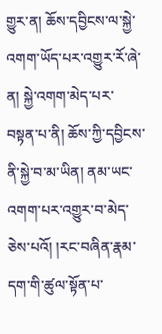གྱུར་ན། ཆོས་དབྱིངས་ལ་སྐྱེ་འགག་ཡོད་པར་འགྱུར་རོ་ཞེ་ན། སྐྱེ་འགག་མེད་པར་བསྟན་པ་ནི། ཆོས་ཀྱི་དབྱིངས་ནི་སྐྱེ་བ་མ་ཡིན། ནམ་ཡང་འགག་པར་འགྱུར་བ་མེད་ཅེས་པའོ། །རང་བཞིན་རྣམ་དག་གི་ཚུལ་སྟོན་པ་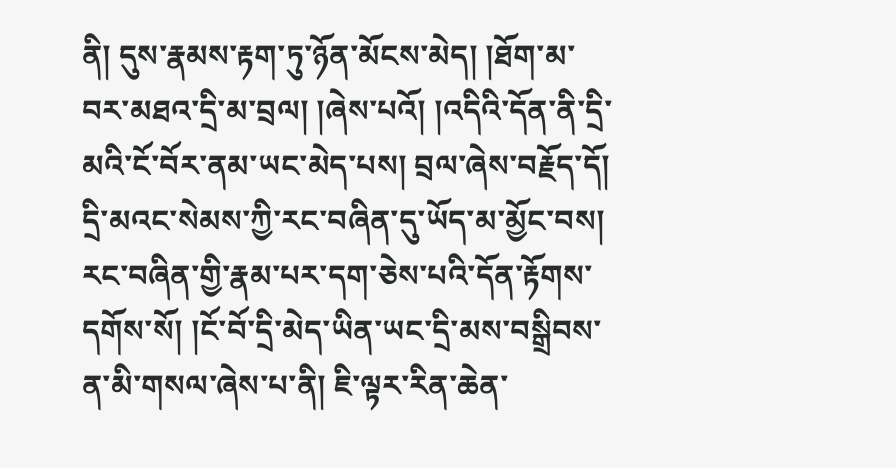ནི། དུས་རྣམས་རྟག་ཏུ་ཉོན་མོངས་མེད། །ཐོག་མ་བར་མཐའ་དྲི་མ་བྲལ། །ཞེས་པའོ། །འདིའི་དོན་ནི་དྲི་མའི་ངོ་བོར་ནམ་ཡང་མེད་པས། བྲལ་ཞེས་བརྗོད་དོ། དྲི་མའང་སེམས་ཀྱི་རང་བཞིན་དུ་ཡོད་མ་མྱོང་བས། རང་བཞིན་གྱི་རྣམ་པར་དག་ཅེས་པའི་དོན་རྟོགས་དགོས་སོ། །ངོ་བོ་དྲི་མེད་ཡིན་ཡང་དྲི་མས་བསྒྲིབས་ན་མི་གསལ་ཞེས་པ་ནི། ཇི་ལྟར་རིན་ཆེན་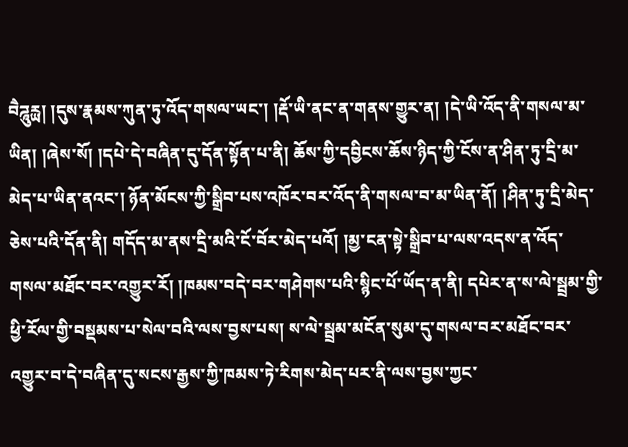བཻཌཱུརྻ། །དུས་རྣམས་ཀུན་ཏུ་འོད་གསལ་ཡང་། །རྡོ་ཡི་ནང་ན་གནས་གྱུར་ན། །དེ་ཡི་འོད་ནི་གསལ་མ་ཡིན། །ཞེས་སོ། །དཔེ་དེ་བཞིན་དུ་དོན་སྟོན་པ་ནི། ཆོས་ཀྱི་དབྱིངས་ཆོས་ཉིད་ཀྱི་ངོས་ན་ཤིན་ཏུ་དྲི་མ་མེད་པ་ཡིན་ནའང་། ཉོན་མོངས་ཀྱི་སྒྲིབ་པས་འཁོར་བར་འོད་ནི་གསལ་བ་མ་ཡིན་ནོ། །ཤིན་ཏུ་དྲི་མེད་ཅེས་པའི་དོན་ནི། གདོད་མ་ནས་དྲི་མའི་ངོ་བོར་མེད་པའོ། །མྱ་ངན་སྟེ་སྒྲིབ་པ་ལས་འདས་ན་འོད་གསལ་མཐོང་བར་འགྱུར་རོ། །ཁམས་བདེ་བར་གཤེགས་པའི་སྙིང་པོ་ཡོད་ན་ནི། དཔེར་ན་ས་ལེ་སྦྲམ་གྱི་ཕྱི་རོལ་གྱི་བསྡམས་པ་སེལ་བའི་ལས་བྱས་པས། ས་ལེ་སྦྲམ་མངོན་སུམ་དུ་གསལ་བར་མཐོང་བར་འགྱུར་བ་དེ་བཞིན་དུ་སངས་རྒྱས་ཀྱི་ཁམས་ཏེ་རིགས་མེད་པར་ནི་ལས་བྱས་ཀྱང་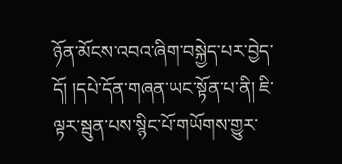ཉོན་མོངས་འབའ་ཞིག་བསྐྱེད་པར་བྱེད་དོ། །དཔེ་དོན་གཞན་ཡང་སྟོན་པ་ནི། ཇི་ལྟར་སྦུན་པས་སྙིང་པོ་གཡོགས་གྱུར་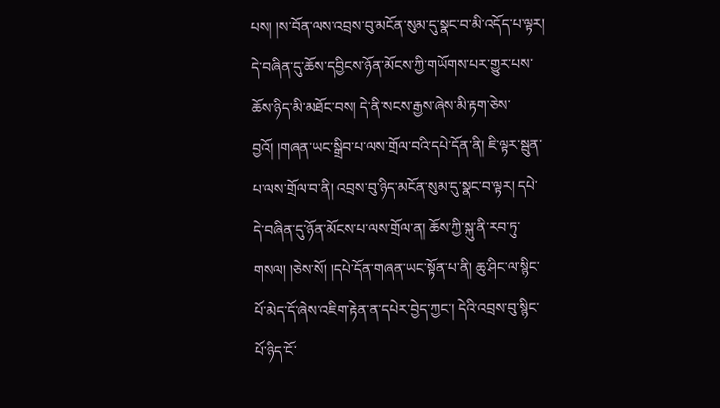པས། །ས་བོན་ལས་འབྲས་བུ་མངོན་སུམ་དུ་སྣང་བ་མི་འདོད་པ་ལྟར། དེ་བཞིན་དུ་ཆོས་དབྱིངས་ཉོན་མོངས་ཀྱི་གཡོགས་པར་གྱུར་པས་ཆོས་ཉིད་མི་མཐོང་བས། དེ་ནི་སངས་རྒྱས་ཞེས་མི་རྟག་ཅེས་བྱའོ། །གཞན་ཡང་སྒྲིབ་པ་ལས་གྲོལ་བའི་དཔེ་དོན་ནི། ཇི་ལྟར་སྦུན་པ་ལས་གྲོལ་བ་ནི། འབྲས་བུ་ཉིད་མངོན་སུམ་དུ་སྣང་བ་ལྟར། དཔེ་དེ་བཞིན་དུ་ཉོན་མོངས་པ་ལས་གྲོལ་ན། ཆོས་ཀྱི་སྐུ་ནི་རབ་ཏུ་གསལ། །ཅེས་སོ། །དཔེ་དོན་གཞན་ཡང་སྟོན་པ་ནི། ཆུ་ཤིང་ལ་སྙིང་པོ་མེད་དོ་ཞེས་འཇིག་རྟེན་ན་དཔེར་བྱེད་ཀྱང་། དེའི་འབྲས་བུ་སྙིང་པོ་ཉིད་ངོ་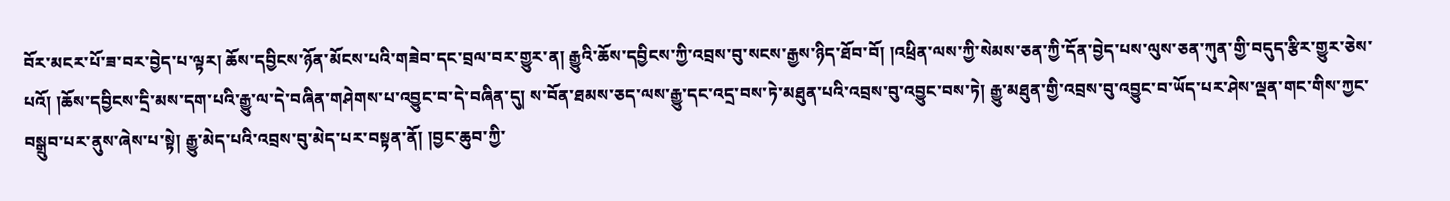བོར་མངར་པོ་ཟ་བར་བྱེད་པ་ལྟར། ཆོས་དབྱིངས་ཉོན་མོངས་པའི་གཟེབ་དང་བྲལ་བར་གྱུར་ན། རྒྱུའི་ཆོས་དབྱིངས་ཀྱི་འབྲས་བུ་སངས་རྒྱས་ཉིད་ཐོབ་བོ། །འཕྲིན་ལས་ཀྱི་སེམས་ཅན་ཀྱི་དོན་བྱེད་པས་ལུས་ཅན་ཀུན་གྱི་བདུད་རྩིར་གྱུར་ཅེས་པའོ། །ཆོས་དབྱིངས་དྲི་མས་དག་པའི་རྒྱུ་ལ་དེ་བཞིན་གཤེགས་པ་འབྱུང་བ་དེ་བཞིན་དུ། ས་བོན་ཐམས་ཅད་ལས་རྒྱུ་དང་འདྲ་བས་ཏེ་མཐུན་པའི་འབྲས་བུ་འབྱུང་བས་ཏེ། རྒྱུ་མཐུན་གྱི་འབྲས་བུ་འབྱུང་བ་ཡོད་པར་ཤེས་ལྡན་གང་གིས་ཀྱང་བསྒྲུབ་པར་ནུས་ཞེས་པ་སྟེ། རྒྱུ་མེད་པའི་འབྲས་བུ་མེད་པར་བསྟན་ནོ། །བྱང་ཆུབ་ཀྱི་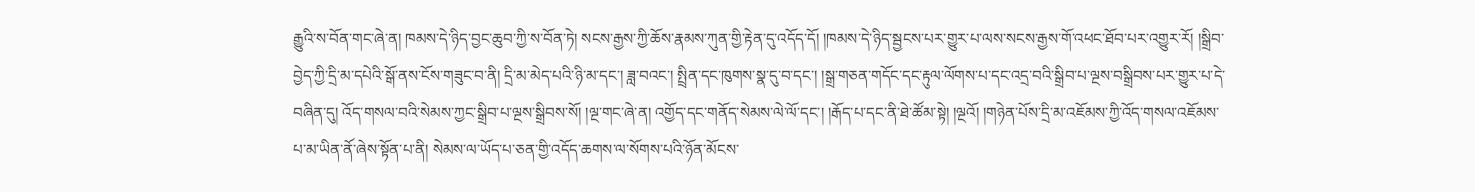རྒྱུའི་ས་བོན་གང་ཞེ་ན། ཁམས་དེ་ཉིད་བྱང་ཆུབ་ཀྱི་ས་བོན་ཏེ། སངས་རྒྱས་ཀྱི་ཆོས་རྣམས་ཀུན་གྱི་རྟེན་དུ་འདོད་དོ། །ཁམས་དེ་ཉིད་སྦྱངས་པར་གྱུར་པ་ལས་སངས་རྒྱས་གོ་འཕང་ཐོབ་པར་འགྱུར་རོ། །སྒྲིབ་བྱེད་ཀྱི་དྲི་མ་དཔེའི་སྒོ་ནས་ངོས་གཟུང་བ་ནི། དྲི་མ་མེད་པའི་ཉི་མ་དང་། ཟླ་བའང་། སྤྲིན་དང་ཁུགས་སྣ་དུ་བ་དང་། །སྒྲ་གཅན་གདོང་དང་རྟུལ་ལོགས་པ་དང་འདྲ་བའི་སྒྲིབ་པ་ལྔས་བསྒྲིབས་པར་གྱུར་པ་དེ་བཞིན་དུ། འོད་གསལ་བའི་སེམས་ཀྱང་སྒྲིབ་པ་ལྔས་སྒྲིབས་སོ། །ལྔ་གང་ཞེ་ན། འགྱོད་དང་གནོད་སེམས་ལེ་ལོ་དང་། །རྒོད་པ་དང་ནི་ཐེ་ཚོམ་སྟེ། །ལྔའོ། །གཉེན་པོས་དྲི་མ་འཇོམས་ཀྱི་འོད་གསལ་འཇོམས་པ་མ་ཡིན་ནོ་ཞེས་སྟོན་པ་ནི། སེམས་ལ་ཡོད་པ་ཅན་གྱི་འདོད་ཆགས་ལ་སོགས་པའི་ཉོན་མོངས་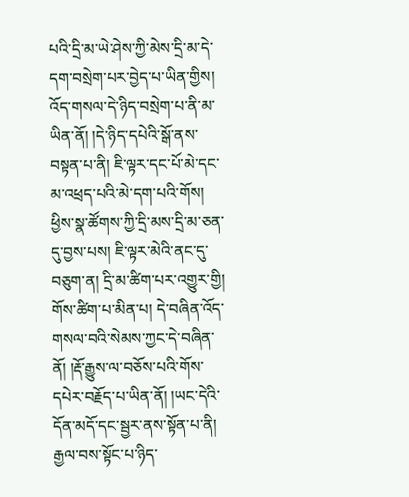པའི་དྲི་མ་ཡེ་ཤེས་ཀྱི་མེས་དྲི་མ་དེ་དག་བསྲེག་པར་བྱེད་པ་ཡིན་གྱིས། འོད་གསལ་དེ་ཉིད་བསྲེག་པ་ནི་མ་ཡིན་ནོ། །དེ་ཉིད་དཔེའི་སྒོ་ནས་བསྟན་པ་ནི། ཇི་ལྟར་དང་པོ་མེ་དང་མ་འཕྲད་པའི་མེ་དག་པའི་གོས། ཕྱིས་སྣ་ཚོགས་ཀྱི་དྲི་མས་དྲི་མ་ཅན་དུ་བྱས་པས། ཇི་ལྟར་མེའི་ནང་དུ་བཅུག་ན། དྲི་མ་ཚིག་པར་འགྱུར་གྱི། གོས་ཚིག་པ་མིན་པ། དེ་བཞིན་འོད་གསལ་བའི་སེམས་ཀྱང་དེ་བཞིན་ནོ། །རྡོ་རྒྱུས་ལ་བཅོས་པའི་གོས་དཔེར་བརྗོད་པ་ཡིན་ནོ། །ཡང་དེའི་དོན་མདོ་དང་སྦྱར་ནས་སྟོན་པ་ནི། རྒྱལ་བས་སྟོང་པ་ཉིད་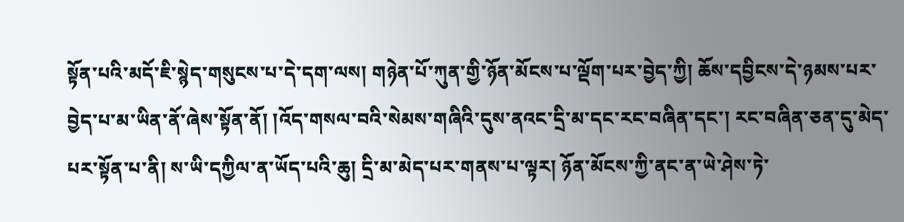སྟོན་པའི་མདོ་ཇི་སྙེད་གསུངས་པ་དེ་དག་ལས། གཉེན་པོ་ཀུན་གྱི་ཉོན་མོངས་པ་ལྡོག་པར་བྱེད་ཀྱི། ཆོས་དབྱིངས་དེ་ཉམས་པར་བྱེད་པ་མ་ཡིན་ནོ་ཞེས་སྟོན་ནོ། །འོད་གསལ་བའི་སེམས་གཞིའི་དུས་ནའང་དྲི་མ་དང་རང་བཞིན་དང་། རང་བཞིན་ཅན་དུ་མེད་པར་སྟོན་པ་ནི། ས་ཡི་དཀྱིལ་ན་ཡོད་པའི་ཆུ། དྲི་མ་མེད་པར་གནས་པ་ལྟར། ཉོན་མོངས་ཀྱི་ནང་ན་ཡེ་ཤེས་ཏེ་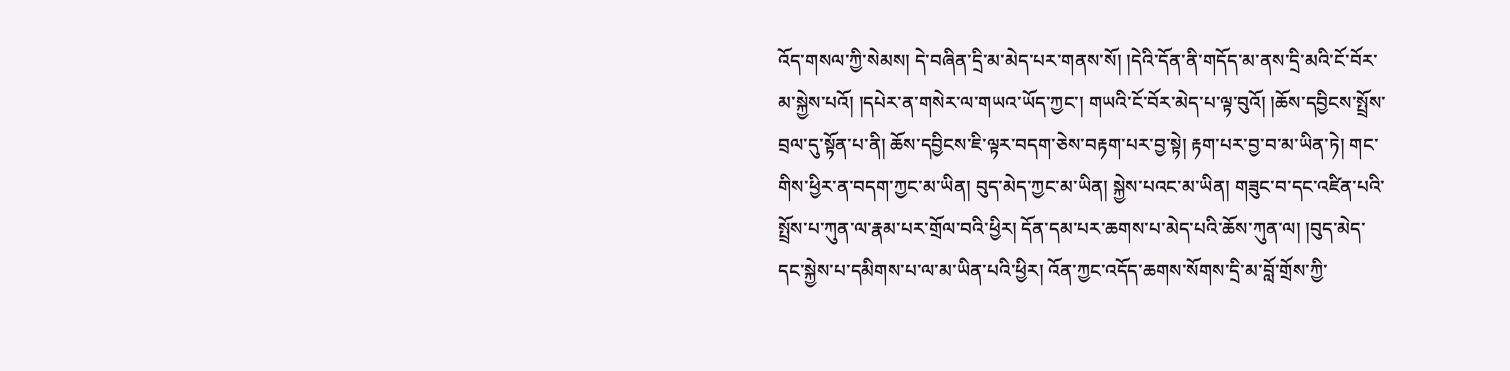འོད་གསལ་ཀྱི་སེམས། དེ་བཞིན་དྲི་མ་མེད་པར་གནས་སོ། །དེའི་དོན་ནི་གདོད་མ་ནས་དྲི་མའི་ངོ་བོར་མ་སྐྱེས་པའོ། །དཔེར་ན་གསེར་ལ་གཡའ་ཡོད་ཀྱང་། གཡའི་ངོ་བོར་མེད་པ་ལྟ་བུའོ། །ཆོས་དབྱིངས་སྤྲོས་བྲལ་དུ་སྟོན་པ་ནི། ཆོས་དབྱིངས་ཇི་ལྟར་བདག་ཅེས་བརྟག་པར་བྱ་སྟེ། རྟག་པར་བྱ་བ་མ་ཡིན་ཏེ། གང་གིས་ཕྱིར་ན་བདག་ཀྱང་མ་ཡིན། བུད་མེད་ཀྱང་མ་ཡིན། སྐྱེས་པའང་མ་ཡིན། གཟུང་བ་དང་འཛིན་པའི་སྤྲོས་པ་ཀུན་ལ་རྣམ་པར་གྲོལ་བའི་ཕྱིར། དོན་དམ་པར་ཆགས་པ་མེད་པའི་ཆོས་ཀུན་ལ། །བུད་མེད་དང་སྐྱེས་པ་དམིགས་པ་ལ་མ་ཡིན་པའི་ཕྱིར། འོན་ཀྱང་འདོད་ཆགས་སོགས་དྲི་མ་བློ་གྲོས་ཀྱི་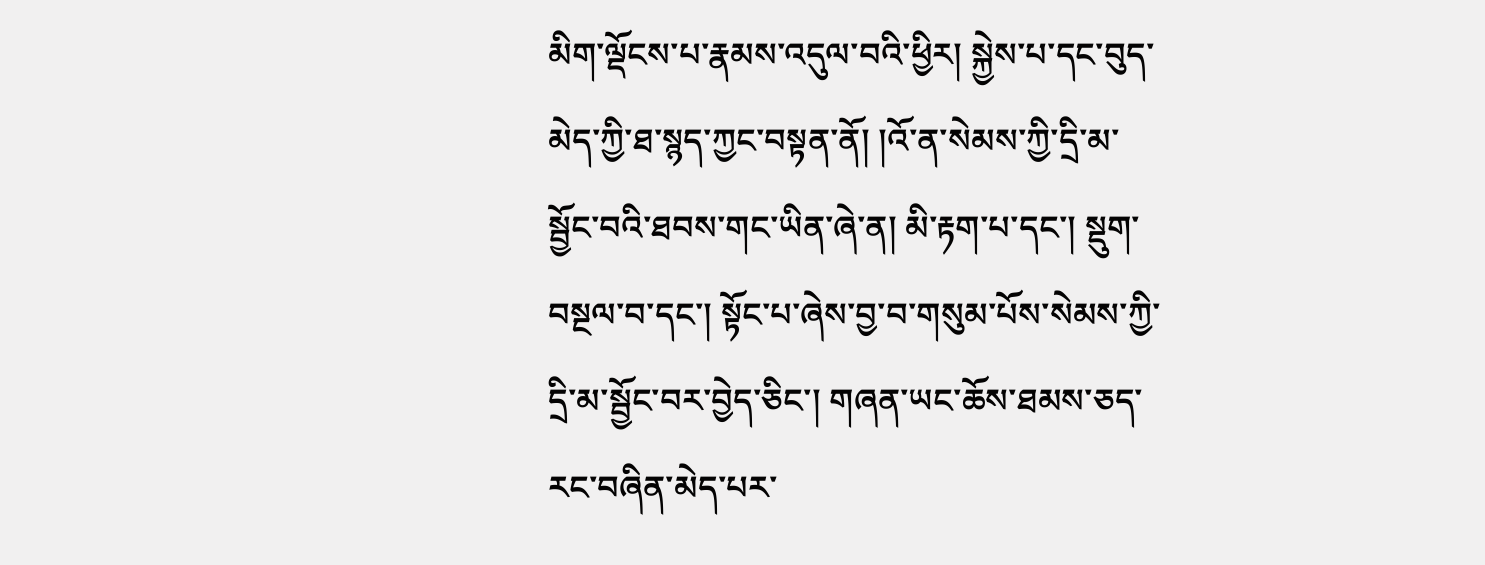མིག་ལྡོངས་པ་རྣམས་འདུལ་བའི་ཕྱིར། སྐྱེས་པ་དང་བུད་མེད་ཀྱི་ཐ་སྙད་ཀྱང་བསྟན་ནོ། །འོ་ན་སེམས་ཀྱི་དྲི་མ་སྦྱོང་བའི་ཐབས་གང་ཡིན་ཞེ་ན། མི་རྟག་པ་དང་། སྡུག་བསྔལ་བ་དང་། སྟོང་པ་ཞེས་བྱ་བ་གསུམ་པོས་སེམས་ཀྱི་དྲི་མ་སྦྱོང་བར་བྱེད་ཅིང་། གཞན་ཡང་ཆོས་ཐམས་ཅད་རང་བཞིན་མེད་པར་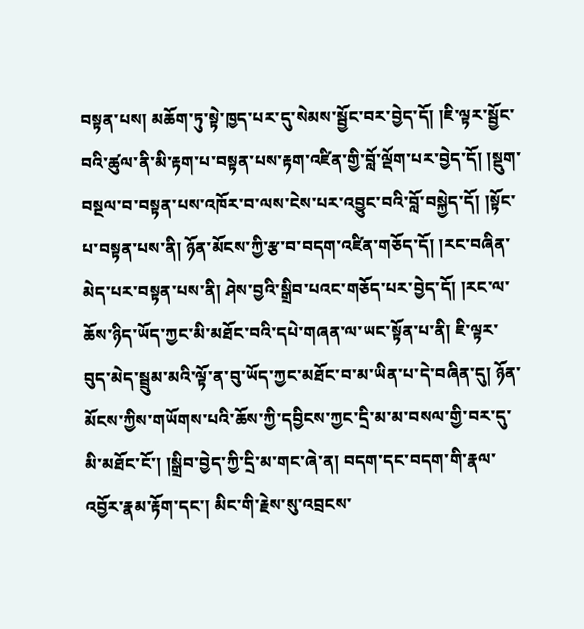བསྟན་པས། མཆོག་ཏུ་སྟེ་ཁྱད་པར་དུ་སེམས་སྦྱོང་བར་བྱེད་དོ། །ཇི་ལྟར་སྦྱོང་བའི་ཚུལ་ནི་མི་རྟག་པ་བསྟན་པས་རྟག་འཛིན་གྱི་བློ་ལྡོག་པར་བྱེད་དོ། །སྡུག་བསྔལ་བ་བསྟན་པས་འཁོར་བ་ལས་ངེས་པར་འབྱུང་བའི་བློ་བསྐྱེད་དོ། །སྟོང་པ་བསྟན་པས་ནི། ཉོན་མོངས་ཀྱི་རྩ་བ་བདག་འཛིན་གཅོད་དོ། །རང་བཞིན་མེད་པར་བསྟན་པས་ནི། ཤེས་བྱའི་སྒྲིབ་པའང་གཅོད་པར་བྱེད་དོ། །རང་ལ་ཆོས་ཉིད་ཡོད་ཀྱང་མི་མཐོང་བའི་དཔེ་གཞན་ལ་ཡང་སྟོན་པ་ནི། ཇི་ལྟར་བུད་མེད་སྦྲུམ་མའི་ལྟོ་ན་བུ་ཡོད་ཀྱང་མཐོང་བ་མ་ཡིན་པ་དེ་བཞིན་དུ། ཉོན་མོངས་ཀྱིས་གཡོགས་པའི་ཆོས་ཀྱི་དབྱིངས་ཀྱང་དྲི་མ་མ་བསལ་གྱི་བར་དུ་མི་མཐོང་ངོ་། །སྒྲིབ་བྱེད་ཀྱི་དྲི་མ་གང་ཞེ་ན། བདག་དང་བདག་གི་རྣལ་འབྱོར་རྣམ་རྟོག་དང་། མིང་གི་རྗེས་སུ་འབྲངས་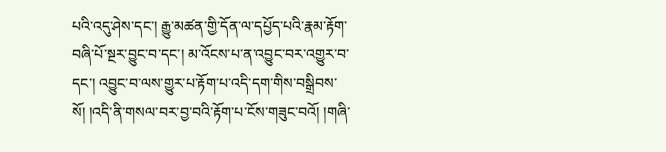པའི་འདུ་ཤེས་དང་། རྒྱུ་མཚན་གྱི་དོན་ལ་དཔྱོད་པའི་རྣམ་རྟོག་བཞི་པོ་སྔར་བྱུང་བ་དང་། མ་འོངས་པ་ན་འབྱུང་བར་འགྱུར་བ་དང་། འབྱུང་བ་ལས་གྱུར་པ་རྟོག་པ་འདི་དག་གིས་བསྒྲིབས་སོ། །འདི་ནི་གསལ་བར་བྱ་བའི་རྟོག་པ་ངོས་གཟུང་བའོ། །གཞི་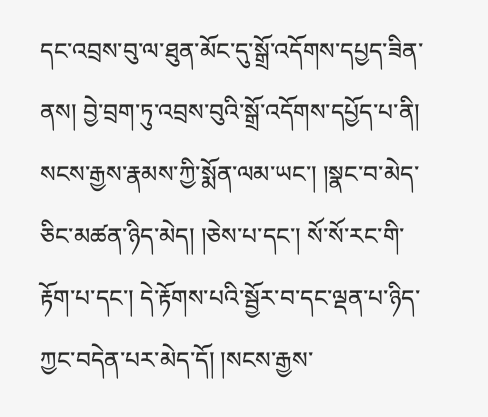དང་འབྲས་བུ་ལ་ཐུན་མོང་དུ་སྒྲོ་འདོགས་དཔྱད་ཟིན་ནས། བྱེ་བྲག་ཏུ་འབྲས་བུའི་སྒྲོ་འདོགས་དཔྱོད་པ་ནི། སངས་རྒྱས་རྣམས་ཀྱི་སྨོན་ལམ་ཡང་། །སྣང་བ་མེད་ཅིང་མཚན་ཉིད་མེད། །ཅེས་པ་དང་། སོ་སོ་རང་གི་རྟོག་པ་དང་། དེ་རྟོགས་པའི་སྦྱོར་བ་དང་ལྡན་པ་ཉིད་ཀྱང་བདེན་པར་མེད་དོ། །སངས་རྒྱས་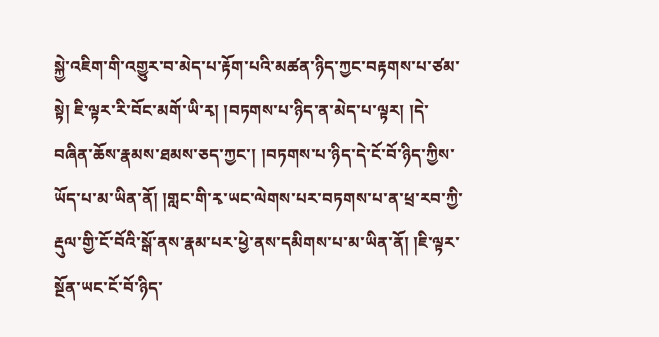སྐྱེ་འཇིག་གི་འགྱུར་བ་མེད་པ་རྟོག་པའི་མཚན་ཉིད་ཀྱང་བརྟགས་པ་ཙམ་སྟེ། ཇི་ལྟར་རི་བོང་མགོ་ཡི་རྭ། །བཏགས་པ་ཉིད་ན་མེད་པ་ལྟར། །དེ་བཞིན་ཆོས་རྣམས་ཐམས་ཅད་ཀྱང་། །བཏགས་པ་ཉིད་དེ་ངོ་བོ་ཉིད་ཀྱིས་ཡོད་པ་མ་ཡིན་ནོ། །གླང་གི་རྭ་ཡང་ལེགས་པར་བཏགས་པ་ན་ཕྲ་རབ་ཀྱི་རྡུལ་གྱི་ངོ་བོའི་སྒོ་ནས་རྣམ་པར་ཕྱེ་ནས་དམིགས་པ་མ་ཡིན་ནོ། །ཇི་ལྟར་སྔོན་ཡང་ངོ་བོ་ཉིད་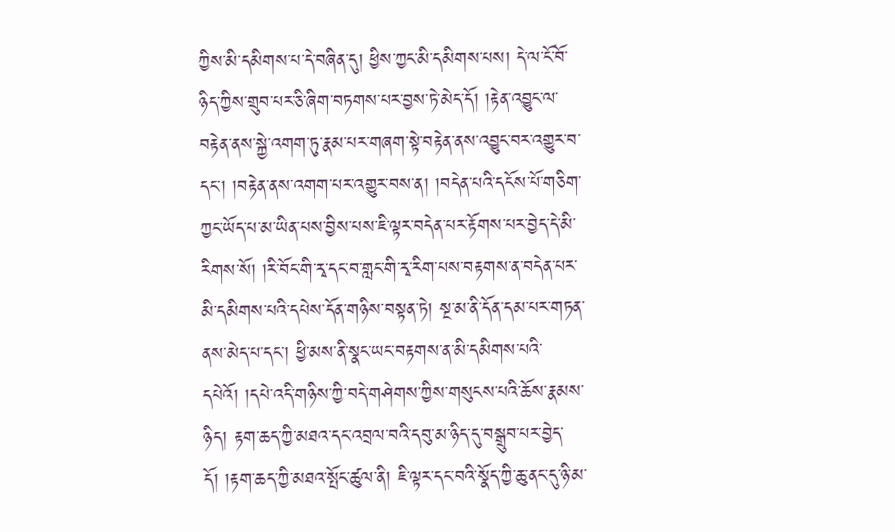ཀྱིས་མི་དམིགས་པ་དེ་བཞིན་དུ། ཕྱིས་ཀྱང་མི་དམིགས་པས། དེ་ལ་ངོ་བོ་ཉིད་ཀྱིས་གྲུབ་པར་ཅི་ཞིག་བཏགས་པར་བྱས་ཏེ་མེད་དོ། །རྟེན་འབྱུང་ལ་བརྟེན་ནས་སྐྱེ་འགག་ཏུ་རྣམ་པར་གཞག་སྟེ་བརྟེན་ནས་འབྱུང་བར་འགྱུར་བ་དང་། །བརྟེན་ནས་འགག་པར་འགྱུར་བས་ན། །བདེན་པའི་དངོས་པོ་གཅིག་ཀྱང་ཡོད་པ་མ་ཡིན་པས་བྱིས་པས་ཇི་ལྟར་བདེན་པར་རྟོགས་པར་བྱེད་དེ་མི་རིགས་སོ། །རི་བོང་གི་རྭ་དང་བ་གླང་གི་རྭ་རིག་པས་བརྟགས་ན་བདེན་པར་མི་དམིགས་པའི་དཔེས་དོན་གཉིས་བསྟན་ཏེ། སྔ་མ་ནི་དོན་དམ་པར་གཏན་ནས་མེད་པ་དང་། ཕྱི་མས་ནི་སྣང་ཡང་བརྟགས་ན་མི་དམིགས་པའི་དཔེའོ། །དཔེ་འདི་གཉིས་ཀྱི་བདེ་གཤེགས་ཀྱིས་གསུངས་པའི་ཆོས་རྣམས་ཉིད། རྟག་ཆད་ཀྱི་མཐའ་དང་འབྲལ་བའི་དབུ་མ་ཉིད་དུ་བསྒྲུབ་པར་བྱེད་དོ། །རྟག་ཆད་ཀྱི་མཐའ་སྤོང་ཚུལ་ནི། ཇི་ལྟར་དང་བའི་སྣོད་ཀྱི་ཆུ་ནང་དུ་ཉི་མ་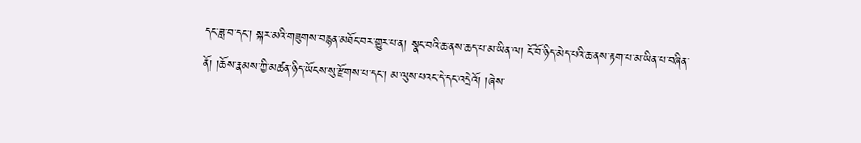དང་ཟླ་བ་དང་། སྐར་མའི་གཟུགས་བརྙན་མཐོང་བར་གྱུར་པ་ན། སྣང་བའི་ཆ་ནས་ཆད་པ་མ་ཡིན་ལ། ངོ་བོ་ཉིད་མེད་པའི་ཆ་ནས་རྟག་པ་མ་ཡིན་པ་བཞིན་ནོ། །ཆོས་རྣམས་ཀྱི་མཚན་ཉིད་ཡོངས་སུ་རྫོགས་པ་དང་། མ་ལུས་པའང་དེ་དང་འདྲེའོ། །ཞེས་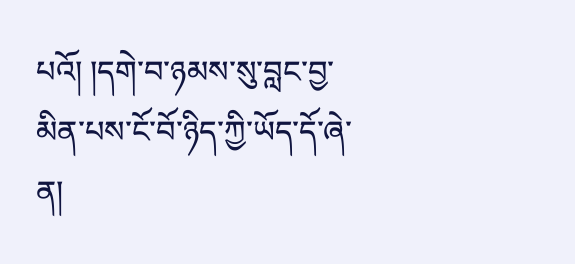པའོ། །དགེ་བ་ཉམས་སུ་བླང་བྱ་མིན་པས་ངོ་བོ་ཉིད་ཀྱི་ཡོད་དོ་ཞེ་ན།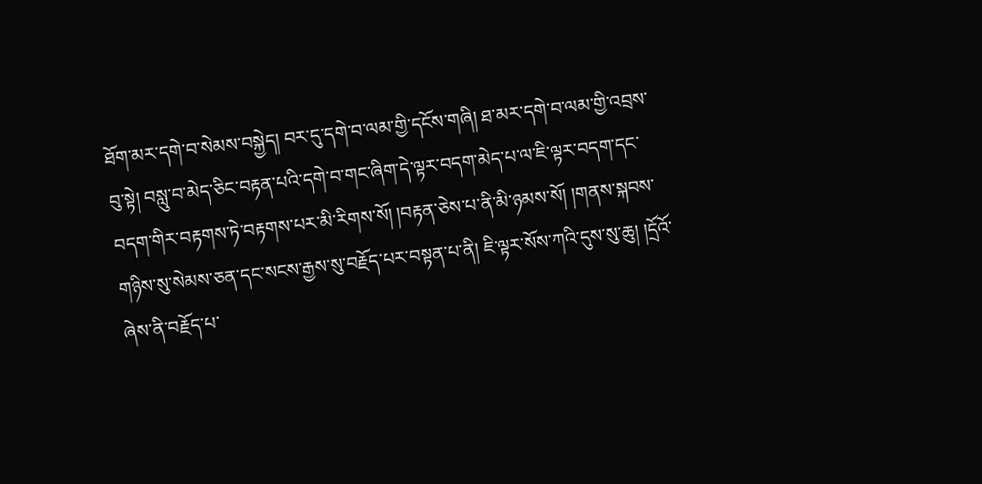ཐོག་མར་དགེ་བ་སེམས་བསྐྱེད། བར་དུ་དགེ་བ་ལམ་གྱི་དངོས་གཞི། ཐ་མར་དགེ་བ་ལམ་གྱི་འབྲས་བུ་སྟེ། བསླུ་བ་མེད་ཅིང་བརྟན་པའི་དགེ་བ་གང་ཞིག་དེ་ལྟར་བདག་མེད་པ་ལ་ཇི་ལྟར་བདག་དང་བདག་གིར་བརྟགས་ཏེ་བརྟགས་པར་མི་རིགས་སོ། །བརྟན་ཅེས་པ་ནི་མི་ཉམས་སོ། །གནས་སྐབས་གཉིས་སུ་སེམས་ཅན་དང་སངས་རྒྱས་སུ་བརྗོད་པར་བསྟན་པ་ནི། ཇི་ལྟར་སོས་ཀའི་དུས་སུ་ཆུ། །དྲོའོ་ཞེས་ནི་བརྗོད་པ་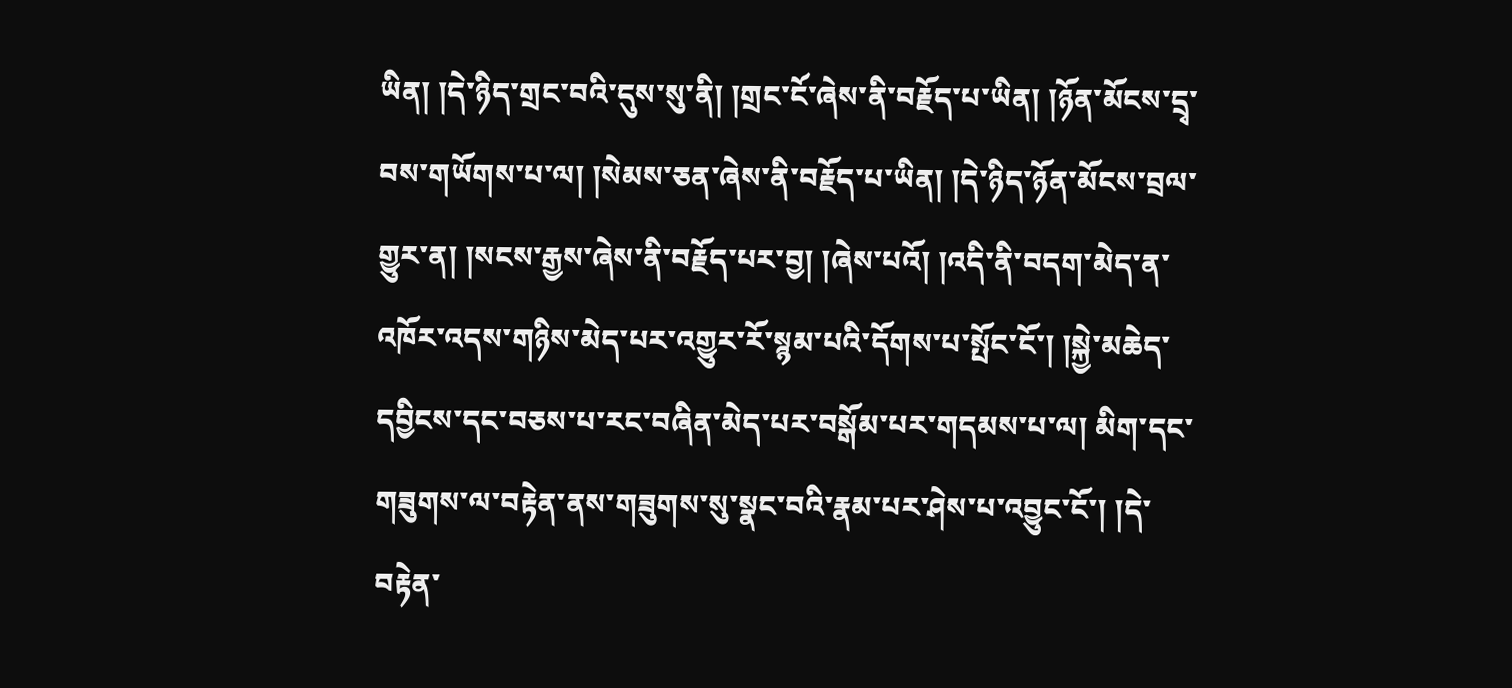ཡིན། །དེ་ཉིད་གྲང་བའི་དུས་སུ་ནི། །གྲང་ངོ་ཞེས་ནི་བརྗོད་པ་ཡིན། །ཉོན་མོངས་དྲྭ་བས་གཡོགས་པ་ལ། །སེམས་ཅན་ཞེས་ནི་བརྗོད་པ་ཡིན། །དེ་ཉིད་ཉོན་མོངས་བྲལ་གྱུར་ན། །སངས་རྒྱས་ཞེས་ནི་བརྗོད་པར་བྱ། །ཞེས་པའོ། །འདི་ནི་བདག་མེད་ན་འཁོར་འདས་གཉིས་མེད་པར་འགྱུར་རོ་སྙམ་པའི་དོགས་པ་སྤོང་ངོ་། །སྐྱེ་མཆེད་དབྱིངས་དང་བཅས་པ་རང་བཞིན་མེད་པར་བསྒོམ་པར་གདམས་པ་ལ། མིག་དང་གཟུགས་ལ་བརྟེན་ནས་གཟུགས་སུ་སྣང་བའི་རྣམ་པར་ཤེས་པ་འབྱུང་ངོ་། །དེ་བརྟེན་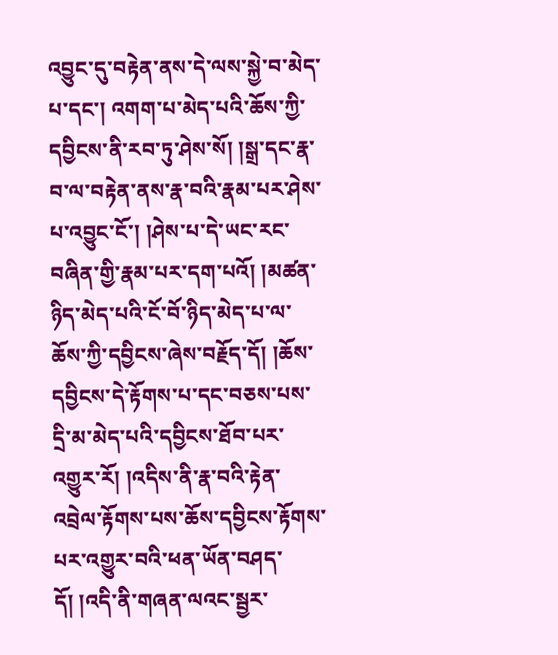འབྱུང་དུ་བརྟེན་ནས་དེ་ལས་སྐྱེ་བ་མེད་པ་དང་། འགག་པ་མེད་པའི་ཆོས་ཀྱི་དབྱིངས་ནི་རབ་ཏུ་ཤེས་སོ། །སྒྲ་དང་རྣ་བ་ལ་བརྟེན་ནས་རྣ་བའི་རྣམ་པར་ཤེས་པ་འབྱུང་ངོ་། །ཤེས་པ་དེ་ཡང་རང་བཞིན་གྱི་རྣམ་པར་དག་པའོ། །མཚན་ཉིད་མེད་པའི་ངོ་བོ་ཉིད་མེད་པ་ལ་ཆོས་ཀྱི་དབྱིངས་ཞེས་བརྗོད་དོ། །ཆོས་དབྱིངས་དེ་རྟོགས་པ་དང་བཅས་པས་དྲི་མ་མེད་པའི་དབྱིངས་ཐོབ་པར་འགྱུར་རོ། །འདིས་ནི་རྣ་བའི་རྟེན་འབྲེལ་རྟོགས་པས་ཆོས་དབྱིངས་རྟོགས་པར་འགྱུར་བའི་ཕན་ཡོན་བཤད་དོ། །འདི་ནི་གཞན་ལའང་སྦྱར་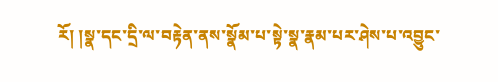རོ། །སྣ་དང་དྲི་ལ་བརྟེན་ནས་སྣོམ་པ་སྟེ་སྣ་རྣམ་པར་ཤེས་པ་འབྱུང་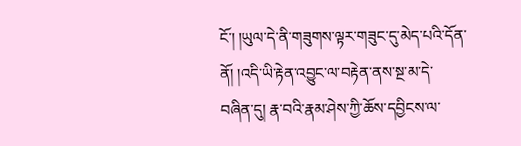ངོ་། །ཡུལ་དེ་ནི་གཟུགས་ལྟར་གཟུང་དུ་མེད་པའི་དོན་ནོ། །འདི་ཡི་རྟེན་འབྱུང་ལ་བརྟེན་ནས་སྔ་མ་དེ་བཞིན་དུ། རྣ་བའི་རྣམ་ཤེས་ཀྱི་ཆོས་དབྱིངས་ལ་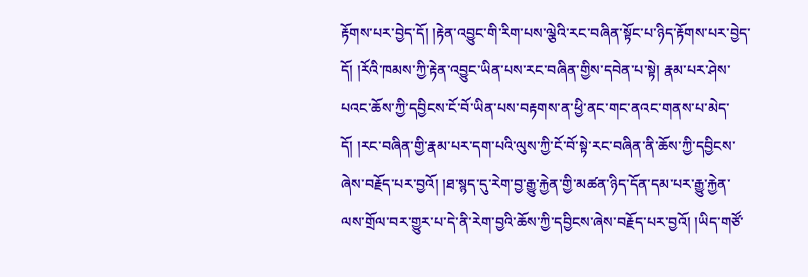རྟོགས་པར་བྱེད་དོ། །རྟེན་འབྱུང་གི་རིག་པས་ལྕེའི་རང་བཞིན་སྟོང་པ་ཉིད་རྟོགས་པར་བྱེད་དོ། །རོའི་ཁམས་ཀྱི་རྟེན་འབྱུང་ཡིན་པས་རང་བཞིན་གྱིས་དབེན་པ་སྟེ། རྣམ་པར་ཤེས་པའང་ཆོས་ཀྱི་དབྱིངས་ངོ་བོ་ཡིན་པས་བརྟགས་ན་ཕྱི་ནང་གང་ནའང་གནས་པ་མེད་དོ། །རང་བཞིན་གྱི་རྣམ་པར་དག་པའི་ལུས་ཀྱི་ངོ་བོ་སྟེ་རང་བཞིན་ནི་ཆོས་ཀྱི་དབྱིངས་ཞེས་བརྗོད་པར་བྱའོ། །ཐ་སྙད་དུ་རེག་བྱ་རྒྱུ་རྐྱེན་གྱི་མཚན་ཉིད་དོན་དམ་པར་རྒྱུ་རྐྱེན་ལས་གྲོལ་བར་གྱུར་པ་དེ་ནི་རེག་བྱའི་ཆོས་ཀྱི་དབྱིངས་ཞེས་བརྗོད་པར་བྱའོ། །ཡིད་གཙོ་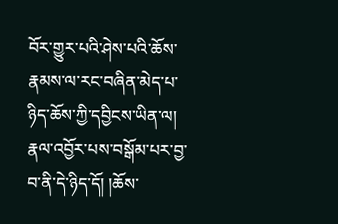བོར་གྱུར་པའི་ཤེས་པའི་ཆོས་རྣམས་ལ་རང་བཞིན་མེད་པ་ཉིད་ཆོས་ཀྱི་དབྱིངས་ཡིན་ལ། རྣལ་འབྱོར་པས་བསྒོམ་པར་བྱ་བ་ནི་དེ་ཉིད་དོ། །ཆོས་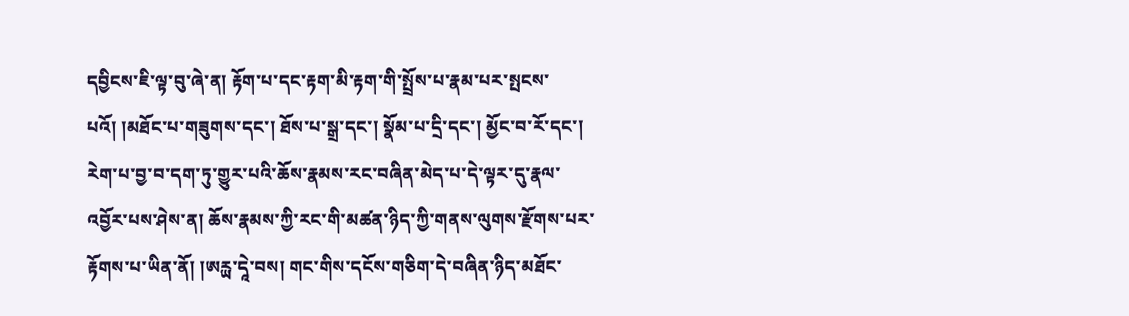དབྱིངས་ཇི་ལྟ་བུ་ཞེ་ན། རྟོག་པ་དང་རྟག་མི་རྟག་གི་སྤྲོས་པ་རྣམ་པར་སྤངས་པའོ། །མཐོང་པ་གཟུགས་དང་། ཐོས་པ་སྒྲ་དང་། སྣོམ་པ་དྲི་དང་། མྱོང་བ་རོ་དང་། རེག་པ་བྱ་བ་དག་ཏུ་གྱུར་པའི་ཆོས་རྣམས་རང་བཞིན་མེད་པ་དེ་ལྟར་དུ་རྣལ་འབྱོར་པས་ཤེས་ན། ཆོས་རྣམས་ཀྱི་རང་གི་མཚན་ཉིད་ཀྱི་གནས་ལུགས་རྫོགས་པར་རྟོགས་པ་ཡིན་ནོ། །ཨརྻ་དཱེ་བས། གང་གིས་དངོས་གཅིག་དེ་བཞིན་ཉིད་མཐོང་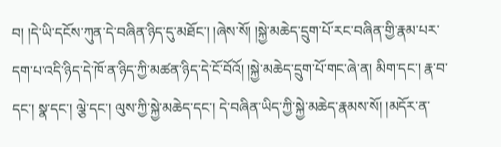བ། །དེ་ཡི་དངོས་ཀུན་དེ་བཞིན་ཉིད་དུ་མཐོང་། །ཞེས་སོ། །སྐྱེ་མཆེད་དྲུག་པོ་རང་བཞིན་གྱི་རྣམ་པར་དག་པ་འདི་ཉིད་དེ་ཁོ་ན་ཉིད་ཀྱི་མཚན་ཉིད་དེ་ངོ་བོའོ། །སྐྱེ་མཆེད་དྲུག་པོ་གང་ཞེ་ན། མིག་དང་། རྣ་བ་དང་། སྣ་དང་། ལྕེ་དང་། ལུས་ཀྱི་སྐྱེ་མཆེད་དང་། དེ་བཞིན་ཡིད་ཀྱི་སྐྱེ་མཆེད་རྣམས་སོ། །མདོར་ན་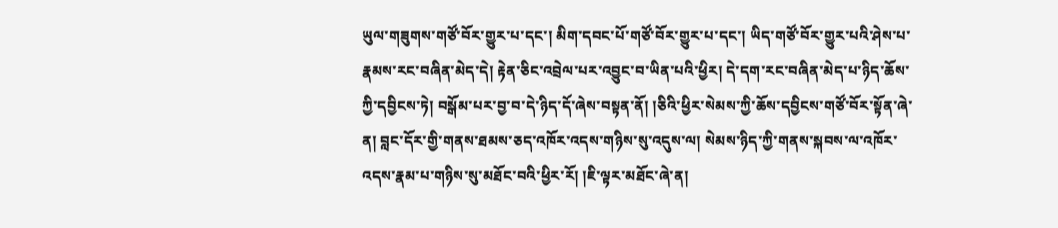ཡུལ་གཟུགས་གཙོ་བོར་གྱུར་པ་དང་། མིག་དབང་པོ་གཙོ་བོར་གྱུར་པ་དང་། ཡིད་གཙོ་བོར་གྱུར་པའི་ཤེས་པ་རྣམས་རང་བཞིན་མེད་དེ། རྟེན་ཅིང་འབྲེལ་པར་འབྱུང་བ་ཡིན་པའི་ཕྱིར། དེ་དག་རང་བཞིན་མེད་པ་ཉིད་ཆོས་ཀྱི་དབྱིངས་ཏེ། བསྒོམ་པར་བྱ་བ་དེ་ཉིད་དོ་ཞེས་བསྟན་ནོ། །ཅིའི་ཕྱིར་སེམས་ཀྱི་ཆོས་དབྱིངས་གཙོ་བོར་སྟོན་ཞེ་ན། བླང་དོར་གྱི་གནས་ཐམས་ཅད་འཁོར་འདས་གཉིས་སུ་འདུས་ལ། སེམས་ཉིད་ཀྱི་གནས་སྐབས་ལ་འཁོར་འདས་རྣམ་པ་གཉིས་སུ་མཐོང་བའི་ཕྱིར་རོ། །ཇི་ལྟར་མཐོང་ཞེ་ན།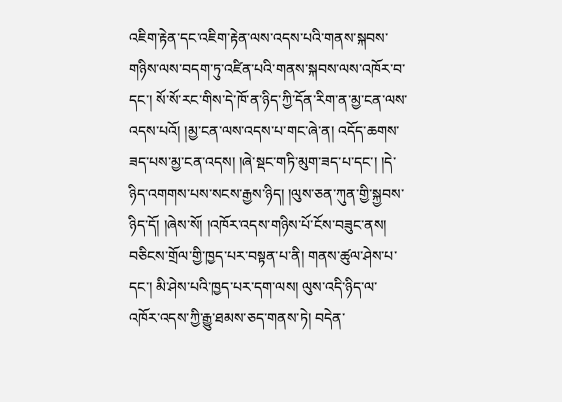འཇིག་རྟེན་དང་འཇིག་རྟེན་ལས་འདས་པའི་གནས་སྐབས་གཉིས་ལས་བདག་ཏུ་འཛིན་པའི་གནས་སྐབས་ལས་འཁོར་བ་དང་། སོ་སོ་རང་གིས་དེ་ཁོ་ན་ཉིད་ཀྱི་དོན་རིག་ན་མྱ་ངན་ལས་འདས་པའོ། །མྱ་ངན་ལས་འདས་པ་གང་ཞེ་ན། འདོད་ཆགས་ཟད་པས་མྱ་ངན་འདས། །ཞེ་སྡང་གཏི་མུག་ཟད་པ་དང་། །དེ་ཉིད་འགགས་པས་སངས་རྒྱས་ཉིད། །ལུས་ཅན་ཀུན་གྱི་སྐྱབས་ཉིད་དོ། །ཞེས་སོ། །འཁོར་འདས་གཉིས་པོ་ངོས་བཟུང་ནས། བཅིངས་གྲོལ་གྱི་ཁྱད་པར་བསྟན་པ་ནི། གནས་ཚུལ་ཤེས་པ་དང་། མི་ཤེས་པའི་ཁྱད་པར་དག་ལས། ལུས་འདི་ཉིད་ལ་འཁོར་འདས་ཀྱི་རྒྱུ་ཐམས་ཅད་གནས་ཏེ། བདེན་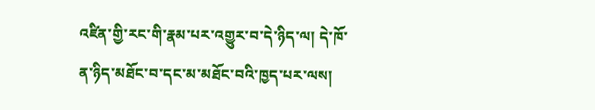འཛིན་གྱི་རང་གི་རྣམ་པར་འགྱུར་བ་དེ་ཉིད་ལ། དེ་ཁོ་ན་ཉིད་མཐོང་བ་དང་མ་མཐོང་བའི་ཁྱད་པར་ལས།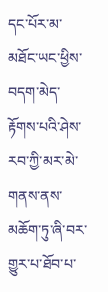དང་པོར་མ་མཐོང་ཡང་ཕྱིས་བདག་མེད་རྟོགས་པའི་ཤེས་རབ་ཀྱི་མར་མེ་གནས་ནས་མཆོག་ཏུ་ཞི་བར་གྱུར་པ་ཐོབ་པ་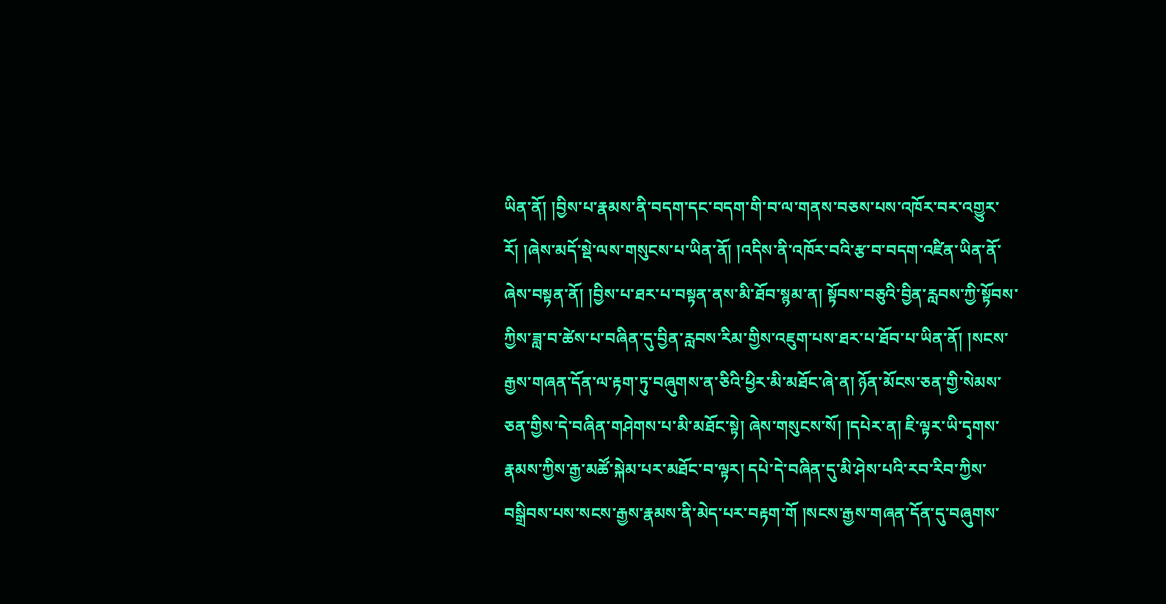ཡིན་ནོ། །བྱིས་པ་རྣམས་ནི་བདག་དང་བདག་གི་བ་ལ་གནས་བཅས་པས་འཁོར་བར་འགྱུར་རོ། །ཞེས་མདོ་སྡེ་ལས་གསུངས་པ་ཡིན་ནོ། །འདིས་ནི་འཁོར་བའི་རྩ་བ་བདག་འཛིན་ཡིན་ནོ་ཞེས་བསྟན་ནོ། །བྱིས་པ་ཐར་པ་བསྟན་ནས་མི་ཐོབ་སྙམ་ན། སྟོབས་བཅུའི་བྱིན་རླབས་ཀྱི་སྟོབས་ཀྱིས་ཟླ་བ་ཚེས་པ་བཞིན་དུ་བྱིན་རླབས་རིམ་གྱིས་འཇུག་པས་ཐར་པ་ཐོབ་པ་ཡིན་ནོ། །སངས་རྒྱས་གཞན་དོན་ལ་རྟག་ཏུ་བཞུགས་ན་ཅིའི་ཕྱིར་མི་མཐོང་ཞེ་ན། ཉོན་མོངས་ཅན་གྱི་སེམས་ཅན་གྱིས་དེ་བཞིན་གཤེགས་པ་མི་མཐོང་སྟེ། ཞེས་གསུངས་སོ། །དཔེར་ན། ཇི་ལྟར་ཡི་དྭགས་རྣམས་ཀྱིས་རྒྱ་མཚོ་སྐེམ་པར་མཐོང་བ་ལྟར། དཔེ་དེ་བཞིན་དུ་མི་ཤེས་པའི་རབ་རིབ་ཀྱིས་བསྒྲིབས་པས་སངས་རྒྱས་རྣམས་ནི་མེད་པར་བརྟག་གོ །སངས་རྒྱས་གཞན་དོན་དུ་བཞུགས་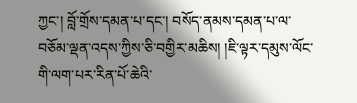ཀྱང་། བློ་གྲོས་དམན་པ་དང་། བསོད་ནམས་དམན་པ་ལ་བཅོམ་ལྡན་འདས་ཀྱིས་ཅི་བགྱིར་མཆིས། །ཇི་ལྟར་དམུས་ལོང་གི་ལག་པར་རིན་པོ་ཆེའི་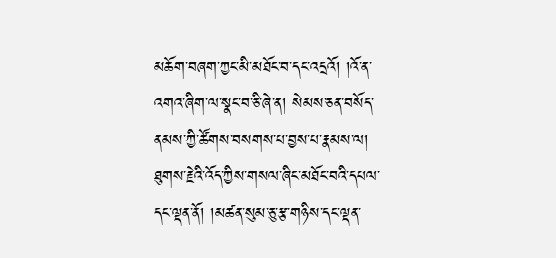མཆོག་བཞག་ཀྱང་མི་མཐོང་བ་དང་འདྲའོ། །འོ་ན་འགའ་ཞིག་ལ་སྣང་བ་ཅི་ཞེ་ན། སེམས་ཅན་བསོད་ནམས་ཀྱི་ཚོགས་བསགས་པ་བྱས་པ་རྣམས་ལ། ཐུགས་རྗེའི་འོད་ཀྱིས་གསལ་ཞིང་མཐོང་བའི་དཔལ་དང་ལྡན་ནོ། །མཚན་སུམ་ཅུ་རྩ་གཉིས་དང་ལྡན་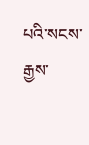པའི་སངས་རྒྱས་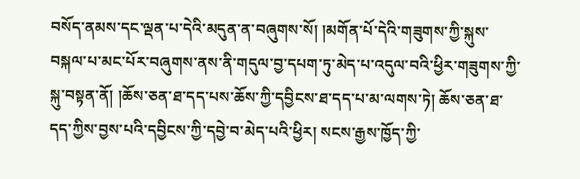བསོད་ནམས་དང་ལྡན་པ་དེའི་མདུན་ན་བཞུགས་སོ། །མགོན་པོ་དེའི་གཟུགས་ཀྱི་སྐུས་བསྐལ་པ་མང་པོར་བཞུགས་ནས་ནི་གདུལ་བྱ་དཔག་ཏུ་མེད་པ་འདུལ་བའི་ཕྱིར་གཟུགས་ཀྱི་སྐུ་བསྟན་ནོ། །ཆོས་ཅན་ཐ་དད་པས་ཆོས་ཀྱི་དབྱིངས་ཐ་དད་པ་མ་ལགས་ཏེ། ཆོས་ཅན་ཐ་དད་ཀྱིས་བྱས་པའི་དབྱིངས་ཀྱི་དབྱེ་བ་མེད་པའི་ཕྱིར། སངས་རྒྱས་ཁྱོད་ཀྱི་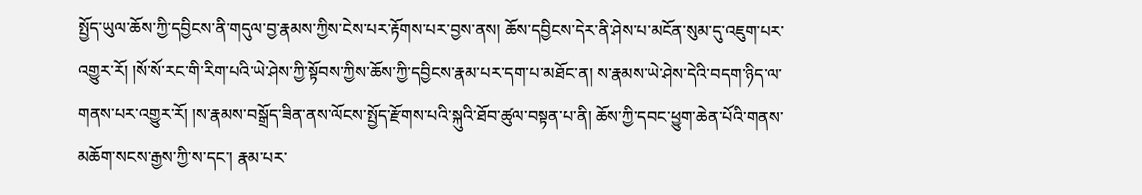སྤྱོད་ཡུལ་ཆོས་ཀྱི་དབྱིངས་ནི་གདུལ་བྱ་རྣམས་ཀྱིས་ངེས་པར་རྟོགས་པར་བྱས་ནས། ཆོས་དབྱིངས་དེར་ནི་ཤེས་པ་མངོན་སུམ་དུ་འཇུག་པར་འགྱུར་རོ། །སོ་སོ་རང་གི་རིག་པའི་ཡེ་ཤེས་ཀྱི་སྟོབས་ཀྱིས་ཆོས་ཀྱི་དབྱིངས་རྣམ་པར་དག་པ་མཐོང་ན། ས་རྣམས་ཡེ་ཤེས་དེའི་བདག་ཉིད་ལ་གནས་པར་འགྱུར་རོ། །ས་རྣམས་བསྒྲོད་ཟིན་ནས་ལོངས་སྤྱོད་རྫོགས་པའི་སྐུའི་ཐོབ་ཚུལ་བསྟན་པ་ནི། ཆོས་ཀྱི་དབང་ཕྱུག་ཆེན་པོའི་གནས་མཆོག་སངས་རྒྱས་ཀྱི་ས་དང་། རྣམ་པར་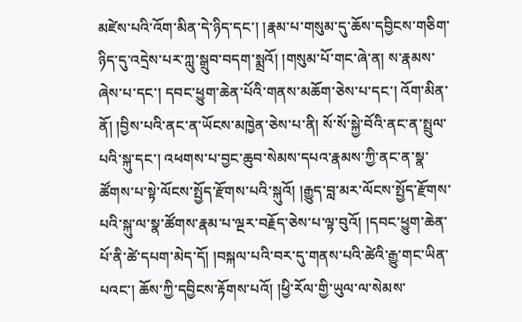མཛེས་པའི་འོག་མིན་དེ་ཉིད་དང་། །རྣམ་པ་གསུམ་དུ་ཆོས་དབྱིངས་གཅིག་ཉིད་དུ་འདྲེས་པར་ཀླུ་སྒྲུབ་བདག་སྨྲའོ། །གསུམ་པོ་གང་ཞེ་ན། ས་རྣམས་ཞེས་པ་དང་། དབང་ཕྱུག་ཆེན་པོའི་གནས་མཆོག་ཅེས་པ་དང་། འོག་མིན་ནོ། །བྱིས་པའི་ནང་ན་ཡོངས་མཁྱེན་ཅེས་པ་ནི། སོ་སོ་སྐྱེ་བོའི་ནང་ན་སྤྲུལ་པའི་སྐུ་དང་། འཕགས་པ་བྱང་ཆུབ་སེམས་དཔའ་རྣམས་ཀྱི་ནང་ན་སྣ་ཚོགས་པ་སྟེ་ལོངས་སྤྱོད་རྫོགས་པའི་སྐུའོ། །རྒྱུད་བླ་མར་ལོངས་སྤྱོད་རྫོགས་པའི་སྐུ་ལ་སྣ་ཚོགས་རྣམ་པ་ལྔར་བརྗོད་ཅེས་པ་ལྟ་བུའོ། །དབང་ཕྱུག་ཆེན་པོ་ནི་ཚེ་དཔག་མེད་དོ། །བསྐལ་པའི་བར་དུ་གནས་པའི་ཚེའི་རྒྱུ་གང་ཡིན་པའང་། ཆོས་ཀྱི་དབྱིངས་རྟོགས་པའོ། །ཕྱི་རོལ་གྱི་ཡུལ་ལ་སེམས་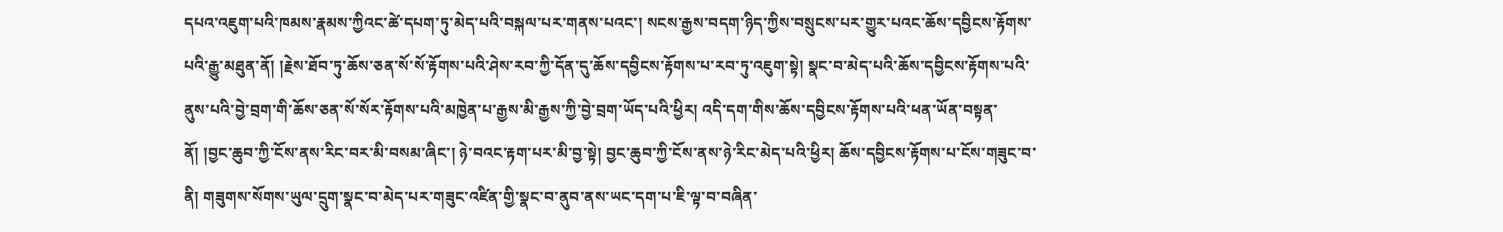དཔའ་འཇུག་པའི་ཁམས་རྣམས་ཀྱིའང་ཚེ་དཔག་ཏུ་མེད་པའི་བསྐལ་པར་གནས་པའང་། སངས་རྒྱས་བདག་ཉིད་ཀྱིས་བསྲུངས་པར་གྱུར་པའང་ཆོས་དབྱིངས་རྟོགས་པའི་རྒྱུ་མཐུན་ནོ། །རྗེས་ཐོབ་ཏུ་ཆོས་ཅན་སོ་སོ་རྟོགས་པའི་ཤེས་རབ་ཀྱི་དོན་དུ་ཆོས་དབྱིངས་རྟོགས་པ་རབ་ཏུ་འཇུག་སྟེ། སྣང་བ་མེད་པའི་ཆོས་དབྱིངས་རྟོགས་པའི་ནུས་པའི་བྱེ་བྲག་གི་ཆོས་ཅན་སོ་སོར་རྟོགས་པའི་མཁྱེན་པ་རྒྱས་མི་རྒྱས་ཀྱི་བྱེ་བྲག་ཡོད་པའི་ཕྱིར། འདི་དག་གིས་ཆོས་དབྱིངས་རྟོགས་པའི་ཕན་ཡོན་བསྟན་ནོ། །བྱང་ཆུབ་ཀྱི་ངོས་ནས་རིང་བར་མི་བསམ་ཞིང་། ཉེ་བའང་རྟག་པར་མི་བྱ་སྟེ། བྱང་ཆུབ་ཀྱི་ངོས་ནས་ཉེ་རིང་མེད་པའི་ཕྱིར། ཆོས་དབྱིངས་རྟོགས་པ་ངོས་གཟུང་བ་ནི། གཟུགས་སོགས་ཡུལ་དྲུག་སྣང་བ་མེད་པར་གཟུང་འཛིན་གྱི་སྣང་བ་ནུབ་ནས་ཡང་དག་པ་ཇི་ལྟ་བ་བཞིན་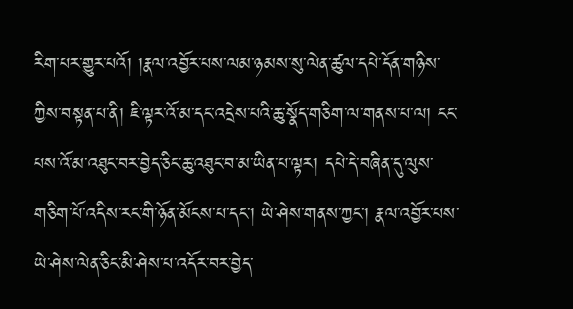རིག་པར་གྱུར་པའོ། །རྣལ་འབྱོར་པས་ལམ་ཉམས་སུ་ལེན་ཚུལ་དཔེ་དོན་གཉིས་ཀྱིས་བསྟན་པ་ནི། ཇི་ལྟར་འོ་མ་དང་འདྲེས་པའི་ཆུ་སྣོད་གཅིག་ལ་གནས་པ་ལ། ངང་པས་འོ་མ་འཐུང་བར་བྱེད་ཅིང་ཆུ་འཐུང་བ་མ་ཡིན་པ་ལྟར། དཔེ་དེ་བཞིན་དུ་ལུས་གཅིག་པོ་འདིས་རང་གི་ཉོན་མོངས་པ་དང་། ཡེ་ཤེས་གནས་ཀྱང་། རྣལ་འབྱོར་པས་ཡེ་ཤེས་ལེན་ཅིང་མི་ཤེས་པ་འདོར་བར་བྱེད་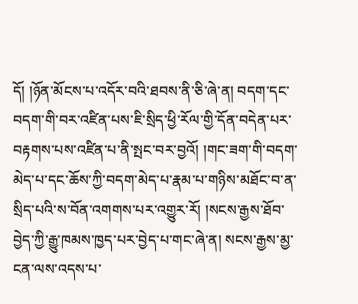དོ། །ཉོན་མོངས་པ་འདོར་བའི་ཐབས་ནི་ཅི་ཞེ་ན། བདག་དང་བདག་གི་བར་འཛིན་པས་ཇི་སྲིད་ཕྱི་རོལ་གྱི་དོན་བདེན་པར་བརྟགས་པས་འཛིན་པ་ནི་སྤང་བར་བྱའོ། །གང་ཟག་གི་བདག་མེད་པ་དང་ཆོས་ཀྱི་བདག་མེད་པ་རྣམ་པ་གཉིས་མཐོང་བ་ན་སྲིད་པའི་ས་བོན་འགགས་པར་འགྱུར་རོ། །སངས་རྒྱས་ཐོབ་བྱེད་ཀྱི་རྒྱུ་ཁམས་ཁྱད་པར་བྱེད་པ་གང་ཞེ་ན། སངས་རྒྱས་མྱ་ངན་ལས་འདས་པ་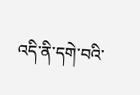འདི་ནི་དགེ་བའི་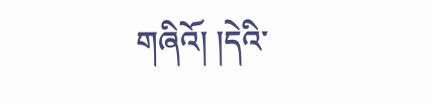གཞིའོ། །དེའི་